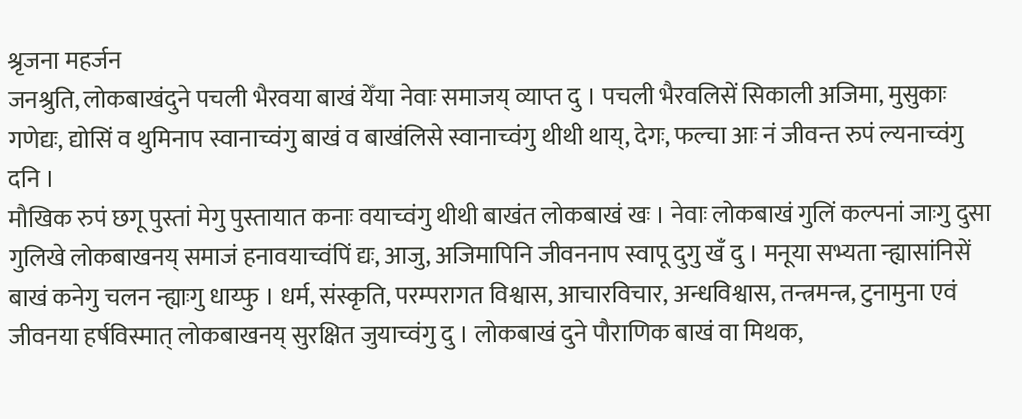श्रृजना महर्जन
जनश्रुति, लोकबाखंदुने पचली भैरवया बाखं येँया नेवाः समाजय् व्याप्त दु । पचली भैरवलिसें सिकाली अजिमा, मुसुकाः गणेद्यः, द्योसिं व थुमिनाप स्वानाच्वंगु बाखं व बाखंलिसे स्वानाच्वंगु थीथी थाय्, देगः, फल्चा आः नं जीवन्त रुपं ल्यनाच्वंगु दनि ।
मौखिक रुपं छगू पुस्तां मेगु पुस्तायात कनाः वयाच्वंगु थीथी बाखंत लोकबाखं खः । नेवाः लोकबाखं गुलिं कल्पनां जाःगु दुसा गुलिखे लोकबाखनय् समाजं हनावयाच्वंपिं द्यः, आजु, अजिमापिनि जीवननाप स्वापू दुगु खँ दु । मनूया सभ्यता न्ह्यासांनिसें बाखं कनेगु चलन न्ह्याःगु धाय्फु । धर्म, संस्कृति, परम्परागत विश्वास, आचारविचार, अन्धविश्वास, तन्त्रमन्त्र, टुनामुना एवं जीवनया हर्षविस्मात् लोकबाखनय् सुरक्षित जुयाच्वंगु दु । लोकबाखं दुने पौराणिक बाखं वा मिथक,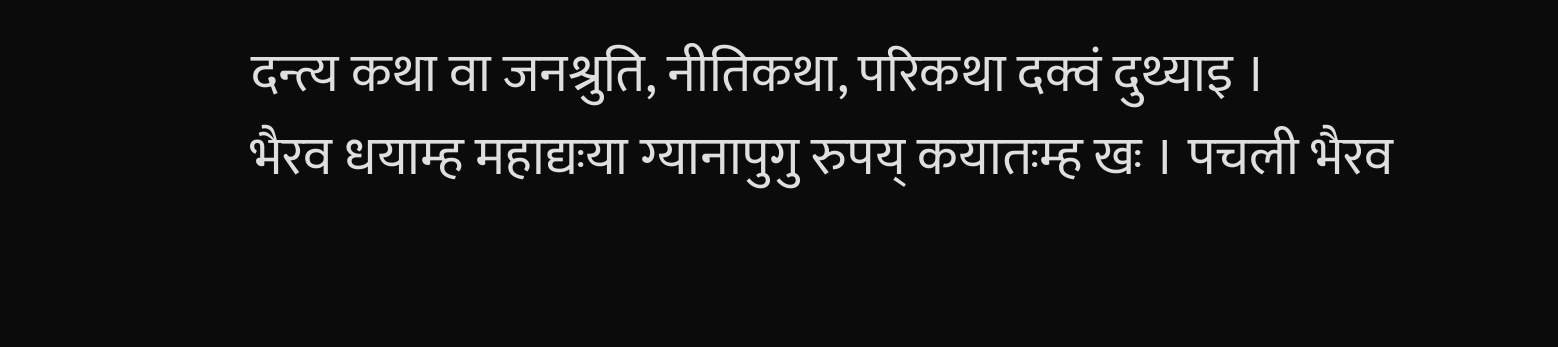दन्त्य कथा वा जनश्रुति, नीतिकथा, परिकथा दक्वं दुथ्याइ ।
भैरव धयाम्ह महाद्यःया ग्यानापुगु रुपय् कयातःम्ह खः । पचली भैरव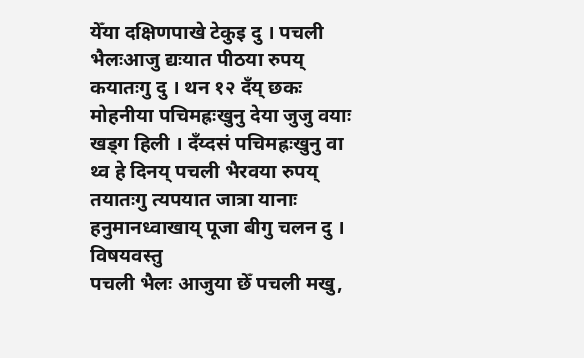येँया दक्षिणपाखे टेकुइ दु । पचली भैलःआजु द्यःयात पीठया रुपय् कयातःगु दु । थन १२ दँय् छकः मोहनीया पचिमह्रःखुनु देया जुजु वयाः खड्ग हिली । दँय्दसं पचिमह्रःखुनु वा थ्व हे दिनय् पचली भैरवया रुपय् तयातःगु त्यपयात जात्रा यानाः हनुमानध्वाखाय् पूजा बीगु चलन दु ।
विषयवस्तु
पचली भैलः आजुया छेँ पचली मखु,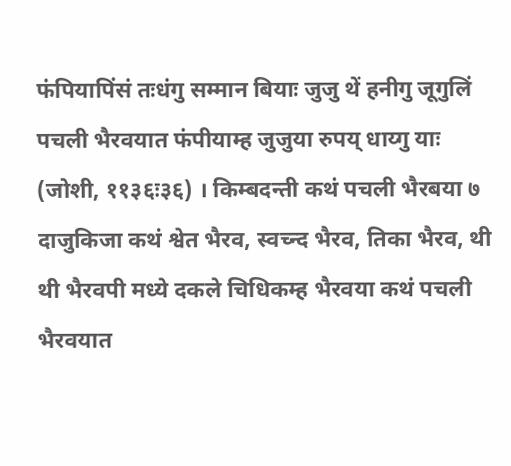फंपियापिंसं तःधंगु सम्मान बियाः जुजु थें हनीगु जूगुलिं पचली भैरवयात फंपीयाम्ह जुजुया रुपय् धाय्गु याः (जोशी, ११३६ः३६) । किम्बदन्ती कथं पचली भैरबया ७ दाजुकिजा कथं श्वेत भैरव, स्वच्न्द भैरव, तिका भैरव, थी थी भैरवपी मध्ये दकले चिधिकम्ह भैरवया कथं पचली भैरवयात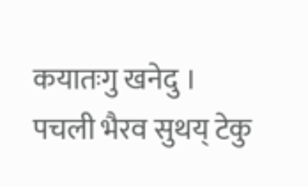कयातःगु खनेदु । पचली भैरव सुथय् टेकु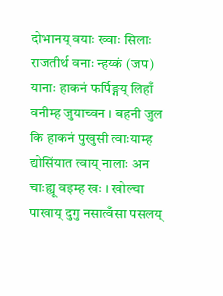दोभानय् वयाः ख्वाः सिलाः राजतीर्थ वनाः न्हय्कं (जप) यानाः हाकनं फर्पिङ्गय् लिहाँ वनीम्ह जुयाच्वन । बहनी जुल कि हाकनं पुखुसी त्वाःयाम्ह द्योसिंयात त्वाय् नालाः अन चाःह्यू वइम्ह खः । खोल्चा पाखाय् दुगु नसात्वँसा पसलय्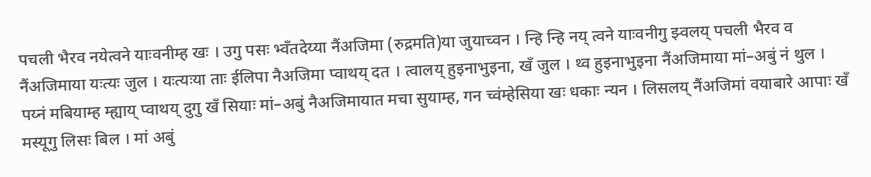पचली भैरव नयेत्वने याःवनीम्ह खः । उगु पसः भ्वँतदेय्या नैंअजिमा (रुद्रमति)या जुयाच्वन । न्हि न्हि नय् त्वने याःवनीगु झ्वलय् पचली भैरव व नैंअजिमाया यःत्यः जुल । यःत्यःया ताः ईलिपा नैअजिमा प्वाथय् दत । त्वालय् हुइनाभुइना, खँ जुल । थ्व हुइनाभुइना नैंअजिमाया मां–अबुं नं थुल । पय्नं मबियाम्ह म्ह्याय् प्वाथय् दुगु खँ सियाः मां–अबुं नैअजिमायात मचा सुयाम्ह, गन च्वंम्हेसिया खः धकाः न्यन । लिसलय् नैंअजिमां वयाबारे आपाः खँ मस्यूगु लिसः बिल । मां अबुं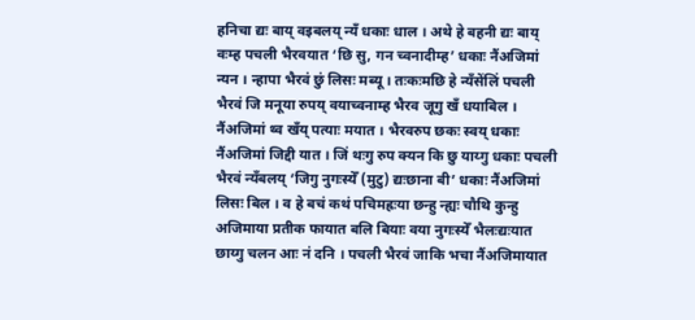हनिचा द्यः बाय् वइबलय् न्यँ धकाः धाल । अथे हे बहनी द्यः बाय् वःम्ह पचली भैरवयात ‘छि सु, गन च्वनादीम्ह’ धकाः नैंअजिमां न्यन । न्हापा भैरवं छुं लिसः मब्यू । तःकःमछि हे न्यँसेंलिं पचली भैरवं जि मनूया रुपय् वयाच्वनाम्ह भैरव जूगु खँ धयाबिल । नैंअजिमां थ्व खँय् पत्याः मयात । भैरवरुप छकः स्वय् धकाः नैंअजिमां जिद्दी यात । जिं थःगु रुप क्यन कि छु याय्गु धकाः पचली भैरवं न्यँबलय् ‘जिगु नुगःस्येँ (मुटु) द्यःछाना बी’ धकाः नैंअजिमां लिसः बिल । व हे बचं कथं पचिमह्रःया छन्हु न्ह्यः चौथि कुन्हु अजिमाया प्रतीक फायात बलि बियाः वया नुगःस्येँ भैलःद्यःयात छाय्गु चलन आः नं दनि । पचली भैरवं जाकि भचा नैंअजिमायात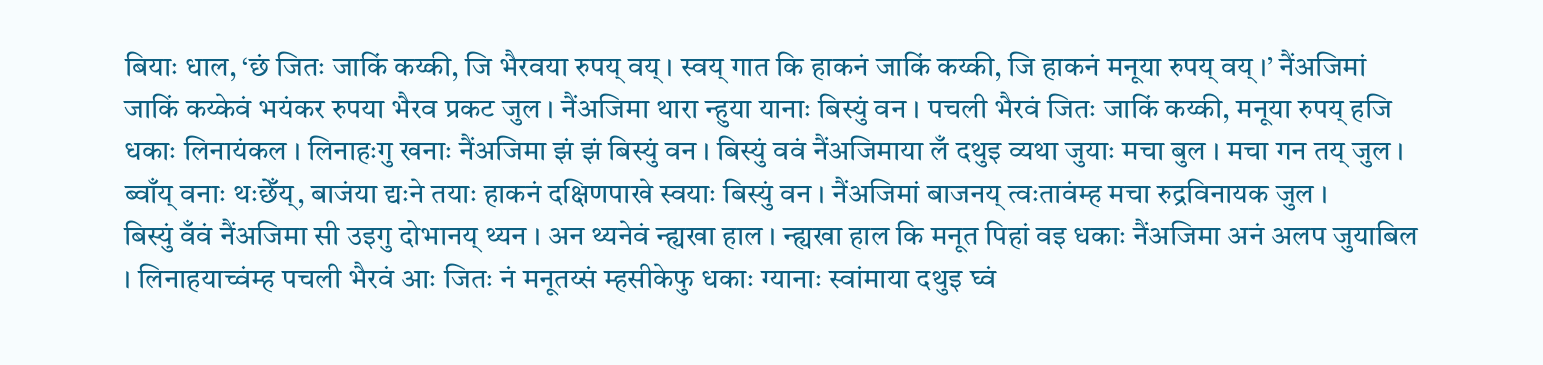बियाः धाल, ‘छं जितः जाकिं कय्की, जि भैरवया रुपय् वय् । स्वय् गात कि हाकनं जाकिं कय्की, जि हाकनं मनूया रुपय् वय् ।’ नैंअजिमां जाकिं कय्केवं भयंकर रुपया भैरव प्रकट जुल । नैंअजिमा थारा न्हुया यानाः बिस्युं वन । पचली भैरवं जितः जाकिं कय्की, मनूया रुपय् हजि धकाः लिनायंकल । लिनाहःगु खनाः नैंअजिमा झं झं बिस्युं वन । बिस्युं ववं नैंअजिमाया लँ दथुइ व्यथा जुयाः मचा बुल । मचा गन तय् जुल । ब्वाँय् वनाः थःछेँय्, बाजंया द्यःने तयाः हाकनं दक्षिणपाखे स्वयाः बिस्युं वन । नैंअजिमां बाजनय् त्वःतावंम्ह मचा रुद्रविनायक जुल ।
बिस्युं वँवं नैंअजिमा सी उइगु दोभानय् थ्यन । अन थ्यनेवं न्ह्यखा हाल । न्ह्यखा हाल कि मनूत पिहां वइ धकाः नैंअजिमा अनं अलप जुयाबिल । लिनाहयाच्वंम्ह पचली भैरवं आः जितः नं मनूतय्सं म्हसीकेफु धकाः ग्यानाः स्वांमाया दथुइ घ्वं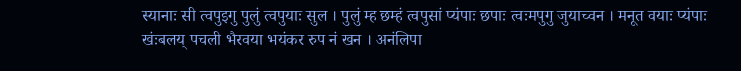स्यानाः सी त्वपुइगु पुलुं त्वपुयाः सुल । पुलुं म्ह छम्हं त्वपुसां प्यंपाः छपाः त्वःमपुगु जुयाच्वन । मनूत वयाः प्यंपाः खंःबलय् पचली भैरवया भयंकर रुप नं खन । अनंलिपा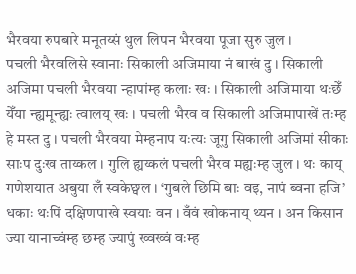भैरवया रुपबारे मनूतय्सं थुल लिपन भैरवया पूजा सुरु जुल ।
पचली भैरवलिसे स्वानाः सिकाली अजिमाया नं बाखं दु । सिकाली अजिमा पचली भैरवया न्हापांम्ह कलाः खः । सिकाली अजिमाया थःछेँ येँया न्ह्यमून्ह्यः त्वालय् खः । पचली भैरव व सिकाली अजिमापाखें तःम्ह हे मस्त दु । पचली भैरवया मेम्हनाप यःत्यः जूगु सिकाली अजिमां सीकाः साःप दुःख ताय्कल । गुलि ह्यय्कलं पचली भैरव मह्यःम्ह जुल । थः काय् गणेशयात अबुया लँ स्वकेछ्वल । ‘गुबले छिमि बाः वइ, नापं ब्वना हजि’ धकाः थःपिं दक्षिणपाखे स्वयाः वन । वँवं खोकनाय् थ्यन । अन किसान ज्या यानाच्वंम्ह छम्ह ज्यापुं ख्वख्वं वःम्ह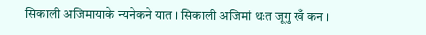सिकाली अजिमायाके न्यनेकने यात । सिकाली अजिमां थःत जूगु खँ कन ।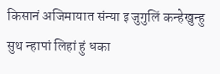किसानं अजिमायात संन्या इ जुगुलिं कन्हेखुन्हु सुथ न्हापां लिहां हुं धका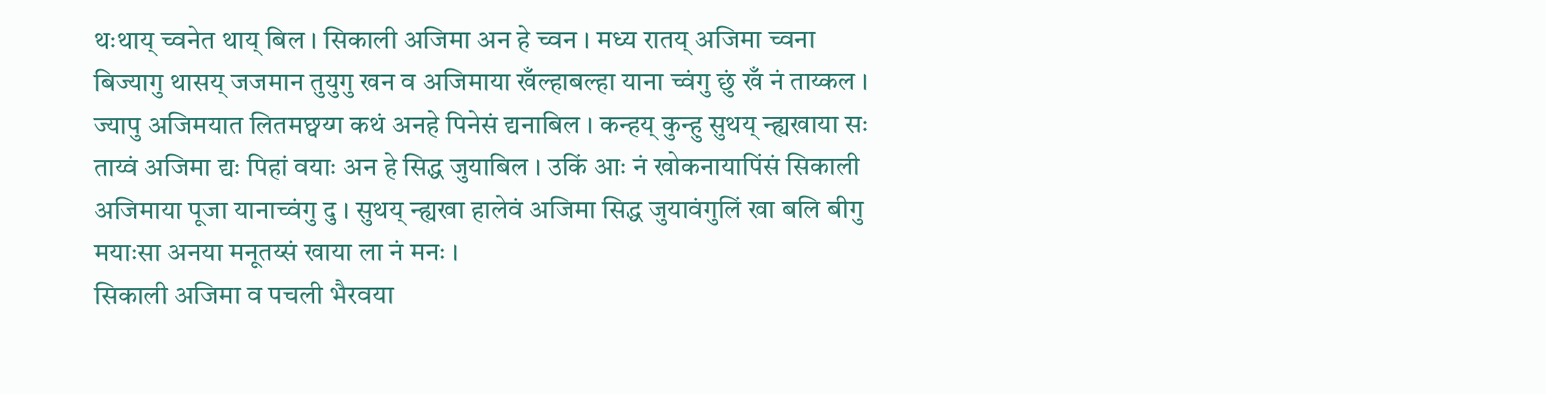थःथाय् च्वनेत थाय् बिल । सिकाली अजिमा अन हे च्वन । मध्य रातय् अजिमा च्वना बिज्यागु थासय् जजमान तुयुगु खन व अजिमाया खँल्हाबल्हा याना च्वंगु छुं खँ नं ताय्कल । ज्यापु अजिमयात लितमछ्वय्ग कथं अनहे पिनेसं द्यनाबिल । कन्हय् कुन्हु सुथय् न्ह्यखाया सः ताय्वं अजिमा द्यः पिहां वयाः अन हे सिद्ध जुयाबिल । उकिं आः नं खोकनायापिंसं सिकाली अजिमाया पूजा यानाच्वंगु दु । सुथय् न्ह्यखा हालेवं अजिमा सिद्ध जुयावंगुलिं खा बलि बीगु मयाःसा अनया मनूतय्सं खाया ला नं मनः ।
सिकाली अजिमा व पचली भैरवया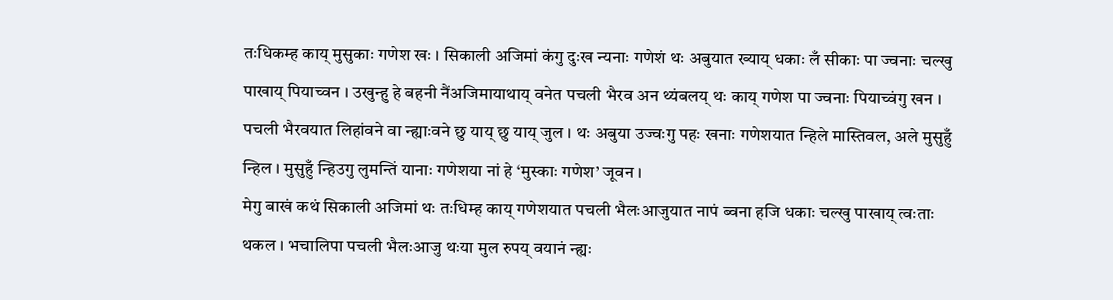तःधिकम्ह काय् मुसुकाः गणेश खः । सिकाली अजिमां कंगु दुःख न्यनाः गणेशं थः अबुयात ख्याय् धकाः लँ सीकाः पा ज्वनाः चल्खु पाखाय् पियाच्वन । उखुन्हु हे बहनी नैंअजिमायाथाय् वनेत पचली भैरव अन थ्यंबलय् थः काय् गणेश पा ज्वनाः पियाच्वंगु खन । पचली भैरवयात लिहांवने वा न्ह्याःवने छु याय् छु याय् जुल । थः अबुया उज्वःगु पहः खनाः गणेशयात न्हिले मास्तिवल, अले मुसुहुँ न्हिल । मुसुहुँ न्हिउगु लुमन्तिं यानाः गणेशया नां हे ‘मुस्काः गणेश’ जूवन ।
मेगु बाखं कथं सिकाली अजिमां थः तःधिम्ह काय् गणेशयात पचली भैलःआजुयात नापं ब्वना हजि धकाः चल्खु पाखाय् त्वःताः थकल । भचालिपा पचली भैलःआजु थःया मुल रुपय् वयानं न्ह्यः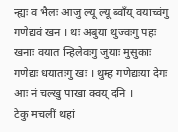न्ह्यः व भैलः आजु ल्यू ल्यू ब्वाँय् वयाच्वंगु गणेद्यवं खन । थः अबुया थुज्वःगु पहः खनाः वयात न्हिलेवःगु जुयाः मुसुकाः गणेद्यः धयातःगु खः । थुम्ह गणेद्यःया देगः आः नं चल्खु पाखा क्वय् दनि ।
टेकु मचलीं थहां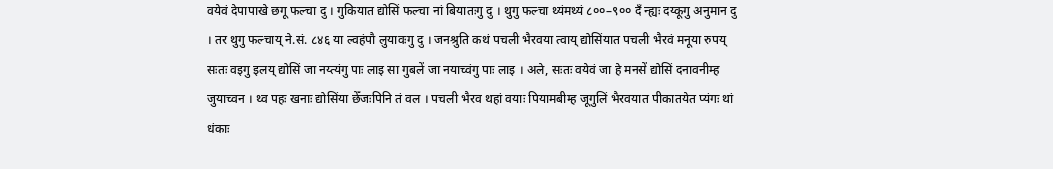वयेवं देपापाखे छगू फल्चा दु । गुकियात द्योसिं फल्चा नां बियातःगु दु । थुगु फल्चा थ्यंमथ्यं ८००–९०० दँ न्ह्यः दय्कूगु अनुमान दु । तर थुगु फल्चाय् ने.सं. ८४६ या ल्वहंपौ लुयावःगु दु । जनश्रुति कथं पचली भैरवया त्वाय् द्योसिंयात पचली भैरवं मनूया रुपय् सःतः वइगु इलय् द्योसिं जा नय्त्यंगु पाः लाइ सा गुबलें जा नयाच्वंगु पाः लाइ । अले, सःतः वयेवं जा हे मनसें द्योसिं दनावनीम्ह जुयाच्वन । थ्व पहः खनाः द्योसिंया छेँजःपिनि तं वल । पचली भैरव थहां वयाः पियामबीम्ह जूगुलिं भैरवयात पीकातयेत प्यंगः थां धंकाः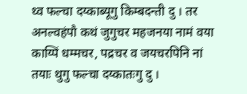थ्व फल्चा दय्काब्यूगु किम्बदन्ती दु । तर अनल्वहंपौ कथं जुगुचर महजनया नामं वया काय्पिं धम्मचर, पद्रचर व जयचरपिनि नां तयाः थुगु फल्चा दय्कातःगु दु ।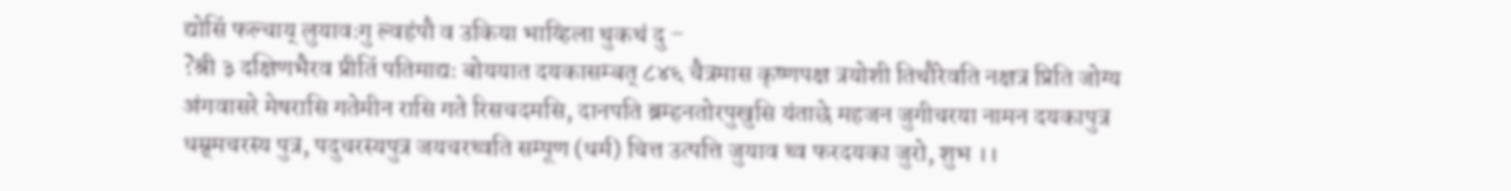द्योसिं फल्चाय् लुयावःगु ल्वहंपौ व उकिया भाय्हिला थुकथं दु –
?श्री ३ दक्षिणभैरव प्रीतिं पतिमाद्यः बोययात दयकासम्बत् ८४६ चैत्रमास कृष्णपक्ष त्रयोशी तिथौरेवति नक्षत्र प्रिति जोग्य अंगवासरे मेषरासि गतेमीन रासि गते रिसचदमसि, दानपति ब्रम्हनतोरपुखुसि यंताछे महजन जुगीचरया नामन दयकापुत्र धम्र्मचरस्य पुत्र, पदुचरस्यपुत्र जयचरथ्वति सम्पूण (धर्म) चित्त उत्पत्ति जुयाव थ्व फरदयका जुरो, शुभ ।।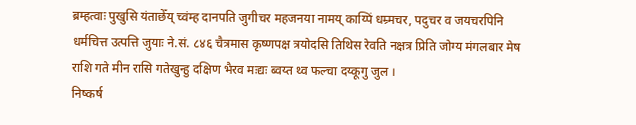ब्रम्हत्वाः पुखुसि यंताछेँय् च्वंम्ह दानपति जुगीचर महजनया नामय् काय्पिं धम्र्मचर, पदुचर व जयचरपिनि धर्मचित्त उत्पत्ति जुयाः ने.सं. ८४६ चैत्रमास कृष्णपक्ष त्रयोदसि तिथिस रेवति नक्षत्र प्रिति जोग्य मंगलबार मेष राशि गते मीन रासि गतेखुन्हु दक्षिण भैरव मःद्यः ब्वय्त थ्व फल्चा दय्कूगु जुल ।
निष्कर्ष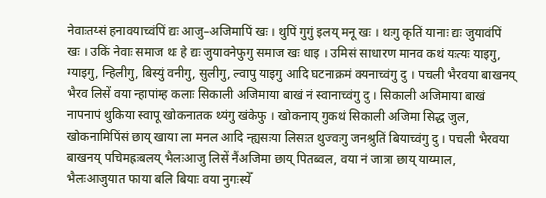नेवाःतय्सं हनावयाच्वंपिं द्यः आजु–अजिमापिं खः । थुपिं गुगुं इलय् मनू खः । थःगु कृतिं यानाः द्यः जुयावंपिं खः । उकिं नेवाः समाज थः हे द्यः जुयावनेफुगु समाज खः धाइ । उमिसं साधारण मानव कथं यःत्यः याइगु, ग्याइगु, न्हिलीगु, बिस्युं वनीगु, सुलीगु, ल्वापु याइगु आदि घटनाक्रमं क्यनाच्वंगु दु । पचली भैरवया बाखनय् भैरव लिसें वया न्हापांम्ह कलाः सिकाली अजिमाया बाखं नं स्वानाच्वंगु दु । सिकाली अजिमाया बाखं नापनापं थुकिया स्वापू खोकनातक थ्यंगु खंकेफु । खोकनाय् गुकथं सिकाली अजिमा सिद्ध जुल, खोकनामिपिंसं छाय् खाया ला मनल आदि न्ह्यसःया लिसःत थुज्वःगु जनश्रुतिं बियाच्वंगु दु । पचली भैरवया बाखनय् पचिमह्रःबलय् भैलःआजु लिसें नैंअजिमा छाय् पितब्वल, वया नं जात्रा छाय् याय्माल, भैलःआजुयात फाया बलि बियाः वया नुगःस्येँ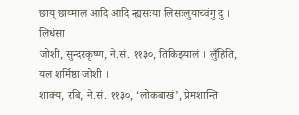छाय् छाय्माल आदि आदि न्ह्यसःया लिसःलुयाच्वंगु दु ।
लिधंसा
जोशी, सुन्दरकृष्ण, ने.सं. ११३०, तिकिझ्यालं । लुँहिति, यल शर्मिष्ठा जोशी ।
शाक्य, रबि, ने.सं. ११३०, ‘लोकबाखं’, प्रेमशान्ति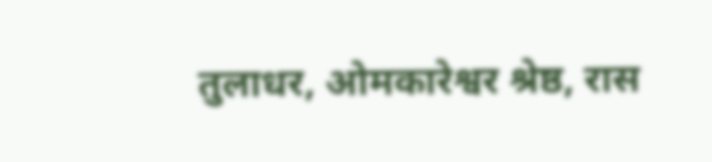तुलाधर, ओमकारेश्वर श्रेष्ठ, रास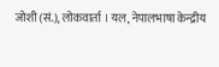जोशी (सं.), लोकवार्ता । यल, नेपालभाषा केन्द्रीय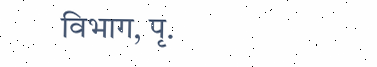विभाग, पृ.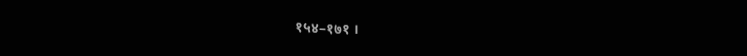१५४–१७१ ।